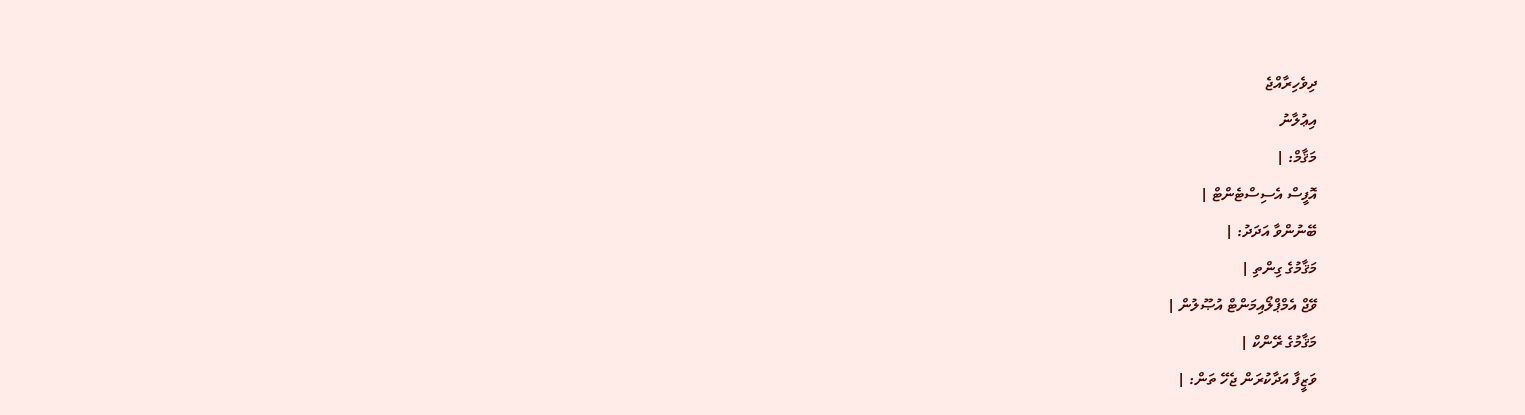ދިވެހިރާއްޖެ
އިޢުލާނު
މަޤާމް: |
އޮފީސް އެސިސްޓެންޓް |
ބޭނުންވާ އަދަދު: |
މަޤާމުގެ ގިންތި |
ވޭޖް އެމްޕްލޯއިމަންޓް އުޞޫލުން |
މަޤާމުގެ ރޭންކް |
ވަޒީފާ އަދާކުރަން ޖެހޭ ތަން: |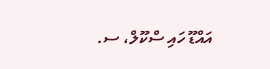އައްޑޫ ހައި ސްކޫލް، ސ.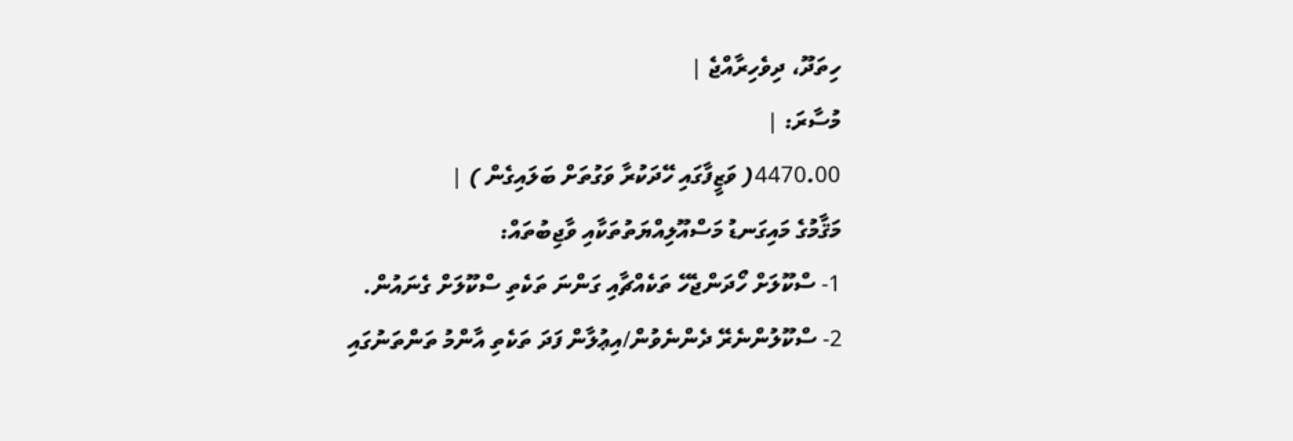ހިތަދޫ، ދިވެހިރާއްޖެ |
މުސާރަ: |
4470.00( ވަޒީފާގައި ހޭދަކުރާ ވަގުތަށް ބަލައިގެން ) |
މަޤާމުގެ މައިގަނޑު މަސްއޫލިއްޔަތުތަކާއި ވާޖިބުތައް:
1- ސްކޫލަށް ހޯދަންޖެހޭ ތަކެއްޗާއި ގަންނަ ތަކެތި ސްކޫލަށް ގެނައުން.
2- ސްކޫލުންނެރޭ ދެންނެވުން/އިޢުލާން ފަދަ ތަކެތި އާންމު ތަންތަނުގައި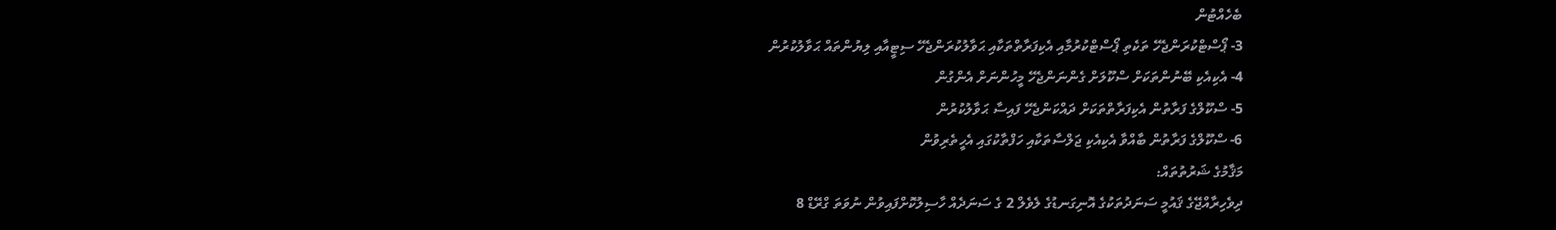ބެހެއްޓުން
3- ޕޯސްޓްކުރަންޖެހޭ ތަކެތި ޕޯސްޓްކުރުމާއި އެކިފަރާތްތަކާއި ޙަވާލުކުރަންޖެހޭ ސިޓީއާއި ލިޔުންތައް ޙަވާލުކުރުން
4- އެކިއެކި ބޭނުންތަކަށް ސްކޫލަށް ގެންނަންޖެހޭ މީހުންނަށް އެންގުން
5- ސްކޫލްގެ ފަރާތުން އެކިފަރާތްތަކަށް ދައްކަންޖެހޭ ފައިސާ ޙަވާލުކުރުން
6- ސްކޫލްގެ ފަރާތުން ބާއްވާ އެކިއެކި ޖަލްސާތަކާއި ހަފްތާކުގައި އެހީތެރިވުން
މަޤާމުގެ ޝަރުތުތައް:
ދިވެހިރާއްޖޭގެ ޤައުމީ ސަނަދުތަކުގެ އޮނިގަނޑުގެ ލެވެލް 2 ގެ ސަނަދެއް ހާސިލުކޮށްފައިވުން ނުވަތަ ގްރޭޑް 8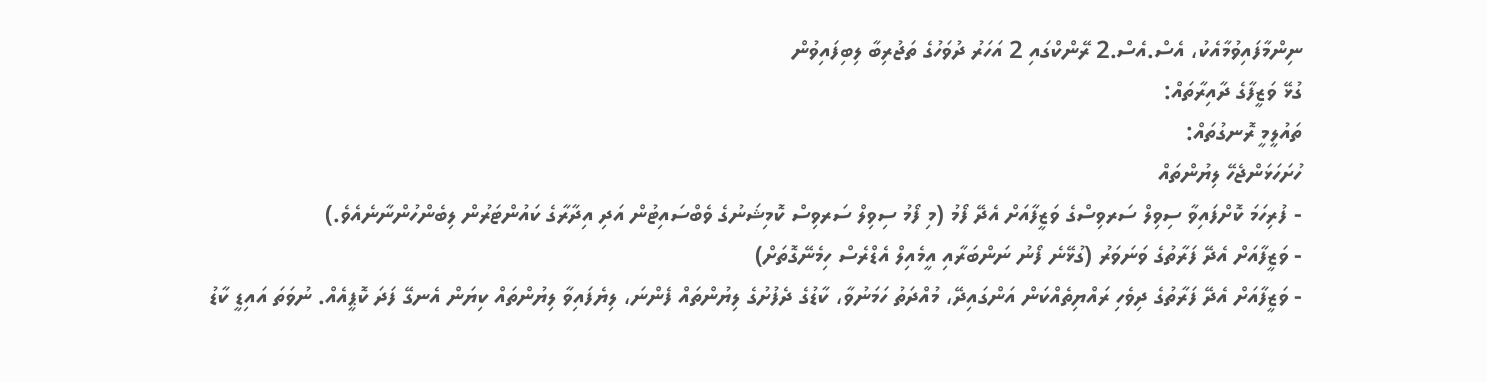ނިންމާފައިވުމާއެކު، އެސް.އެސް.2 ރޭންކްގައި 2 އަހަރު ދުވަހުގެ ތަޖުރިބާ ލިބިފައިވުން
ގުޅޭ ވަޒީފާގެ ދާއިރާތައް:
ތައުލީމީ ރޮނގުތައް:
ހުށަހަޅަންޖެހޭ ލިޔުންތައް
- ފުރިހަމަ ކޮށްފައިވާ ސިވިލް ސަރވިސްގެ ވަޒީފާއަށް އެދޭ ފޯމު (މި ފޯމު ސިވިލް ސަރވިސް ކޮމިޝަނުގެ ވެބްސައިޓުން އަދި އިދާރާގެ ކައުންޓަރުން ލިބެންހުންނާނެއެވެ.)
- ވަޒީފާއަށް އެދޭ ފަރާތުގެ ވަނަވަރު (ގުޅޭނެ ފޯނު ނަންބަރާއި އީމެއިލް އެޑްރެސް ހިމެނޭގޮތަށް)
- ވަޒީފާއަށް އެދޭ ފަރާތުގެ ދިވެހި ރައްޔިތެއްކަން އަންގައިދޭ، މުއްދަތު ހަމަނުވާ، ކާޑުގެ ދެފުށުގެ ލިޔުންތައް ފެންނަ، ލިޔެފައިވާ ލިޔުންތައް ކިޔަން އެނގޭ ފަދަ ކޮޕީއެއް. ނުވަތަ އައިޑީ ކާޑު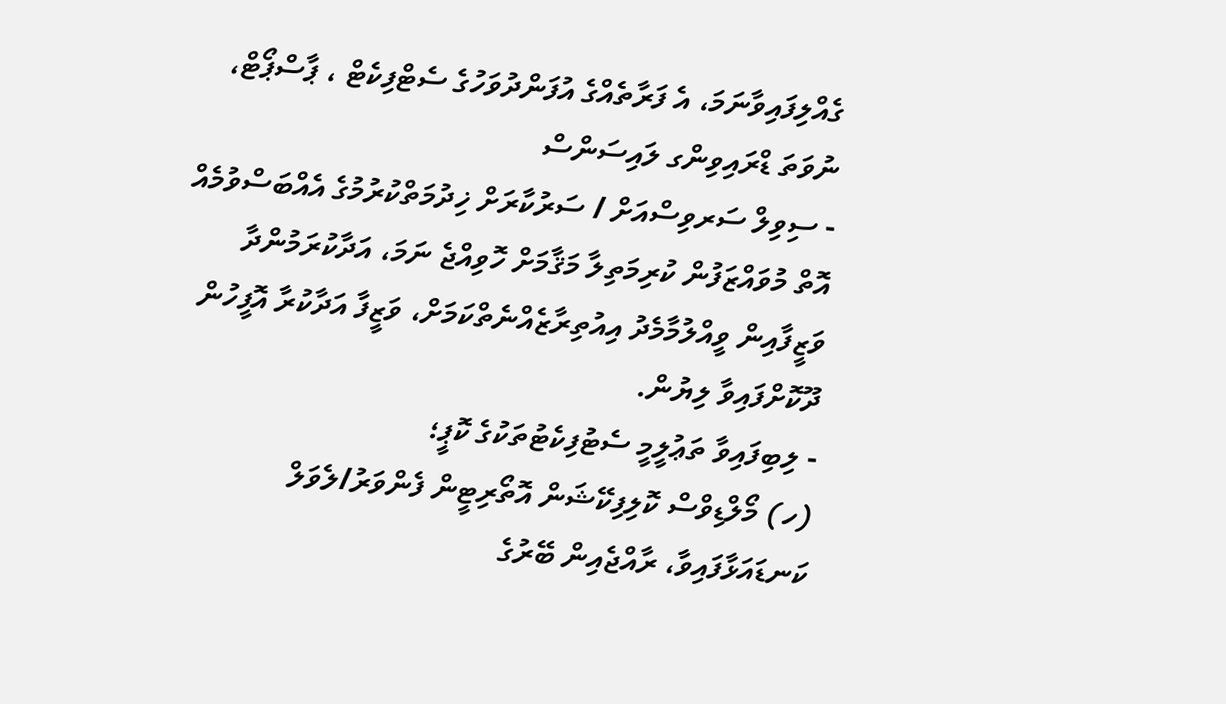ގެއްލިފައިވާނަމަ، އެ ފަރާތެއްގެ އުފަންދުވަހުގެ ސެޓްފިކެޓް ، ޕާސްޕޯޓް، ނުވަތަ ޑްރައިވިންގ ލައިސަންސް
- ސިވިލް ސަރވިސްއަށް / ސަރުކާރަށް ޚިދުމަތްކުރުމުގެ އެއްބަސްވުމެއް އޮތް މުވައްޒަފުން ކުރިމަތިލާ މަޤާމަށް ހޮވިއްޖެ ނަމަ، އަދާކުރަމުންދާ ވަޒީފާއިން ވީއްލުމާމެދު އިއުތިރާޒެއްނެތްކަމަށް، ވަޒީފާ އަދާކުރާ އޮފީހުން ދޫކޮށްފައިވާ ލިޔުން.
- ލިބިފައިވާ ތަޢުލީމީ ސެޓުފިކެޓުތަކުގެ ކޮޕީ؛
(ހ) މޯލްޑިވްސް ކޮލިފިކޭޝަން އޮތޯރިޓީން ފެންވަރު/ލެވަލް ކަނޑައަޅާފައިވާ، ރާއްޖެއިން ބޭރުގެ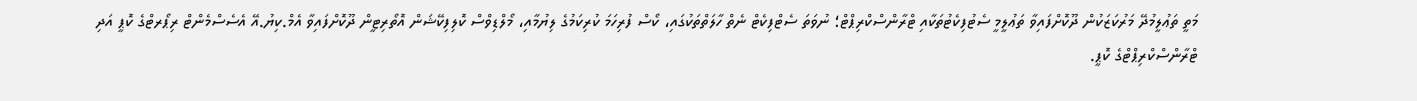މަތީ ތަޢުލީމުދޭ މަރުކަޒަކުން ދޫކޮށްފައިވާ ތަޢުލީމީ ސެޓުފިކެޓުތަކާއި ޓްރާންސްކްރިޕްޓް؛ ނުވަތަ ސެޓްފިކެޓް ނެތް ހާލަތްތަކުގައި، ކޯސް ފުރިހަމަ ކުރިކަމުގެ ލިޔުމާއި، މޯލްޑިވްސް ކޮލިފިކޭޝަން އޮތޯރިޓީން ދޫކޮށްފައިވާ އެމް.ކިޔު.އޭ އެސެސްމެންޓް ރިޕޯރޓްގެ ކޮޕީ އަދި ޓްރާންސްކްރިޕްޓްގެ ކޮޕީ.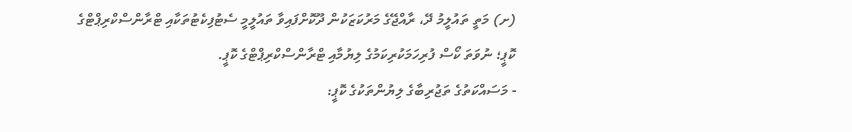(ށ) މަތީ ތައުލީމު ދޭ، ރާއްޖޭގެ މަރުކަޒަކުން ދޫކޮށްފައިވާ ތައުލީމީ ސެޓުފިކެޓުތަކާއި ޓްރާންސްކްރިޕްޓްގެ ކޮޕީ؛ ނުވަތަ ކޯސް ފުރިހަމަކުރިކަމުގެ ލިޔުމާއި ޓްރާންސްކްރިޕްޓްގެ ކޮޕީ.
- މަސައްކަތުގެ ތަޖުރިބާގެ ލިޔުންތަކުގެ ކޮޕީ: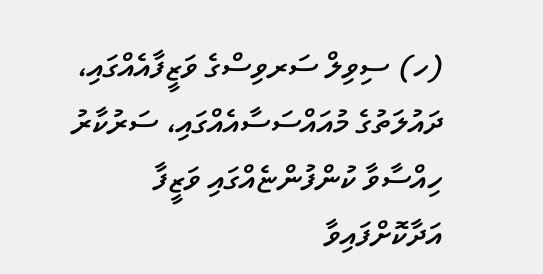(ހ) ސިވިލް ސަރވިސްގެ ވަޒީފާއެއްގައި، ދައުލަތުގެ މުއައްސަސާއެއްގައި، ސަރުކާރު ހިއްސާވާ ކުންފުންޏެއްގައި ވަޒީފާ އަދާކޮށްފައިވާ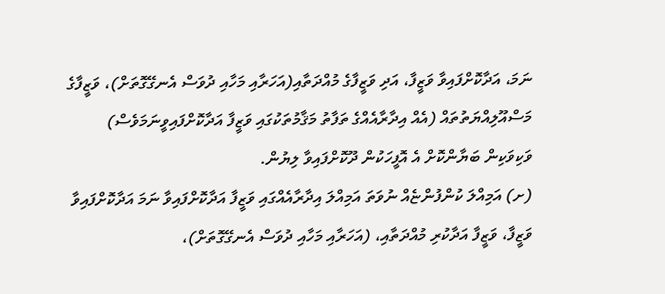ނަމަ، އަދާކޮށްފައިވާ ވަޒީފާ، އަދި ވަޒީފާގެ މުއްދަތާއި(އަހަރާއި މަހާއި ދުވަސް އެނގޭގޮތަށް)، ވަޒީފާގެ މަސްއޫލިއްޔަތުތައް (އެއް އިދާރާއެއްގެ ތަފާތު މަޤާމުތަކުގައި ވަޒީފާ އަދާކޮށްފައިވީނަމަވެސް) ވަކިވަކިން ބަޔާންކޮށް އެ އޮފީހަކުން ދޫކޮށްފައިވާ ލިޔުން.
(ށ) އަމިއްލަ ކުންފުންޏެއް ނުވަތަ އަމިއްލަ އިދާރާއެއްގައި ވަޒީފާ އަދާކޮށްފައިވާ ނަމަ އަދާކޮށްފައިވާ ވަޒީފާ، ވަޒީފާ އަދާކުރި މުއްދަތާއި، (އަހަރާއި މަހާއި ދުވަސް އެނގޭގޮތަށް)،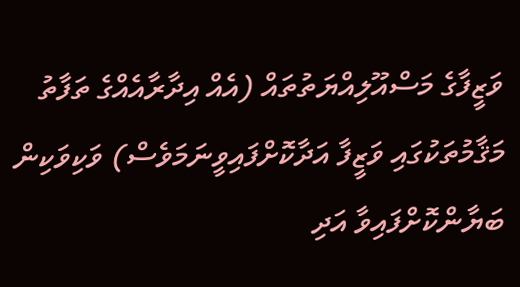ވަޒީފާގެ މަސްއޫލިއްޔަތުތައް (އެއް އިދާރާއެއްގެ ތަފާތު މަޤާމުތަކުގައި ވަޒީފާ އަދާކޮށްފައިވީނަމަވެސް) ވަކިވަކިން ބަޔާންކޮށްފައިވާ އަދި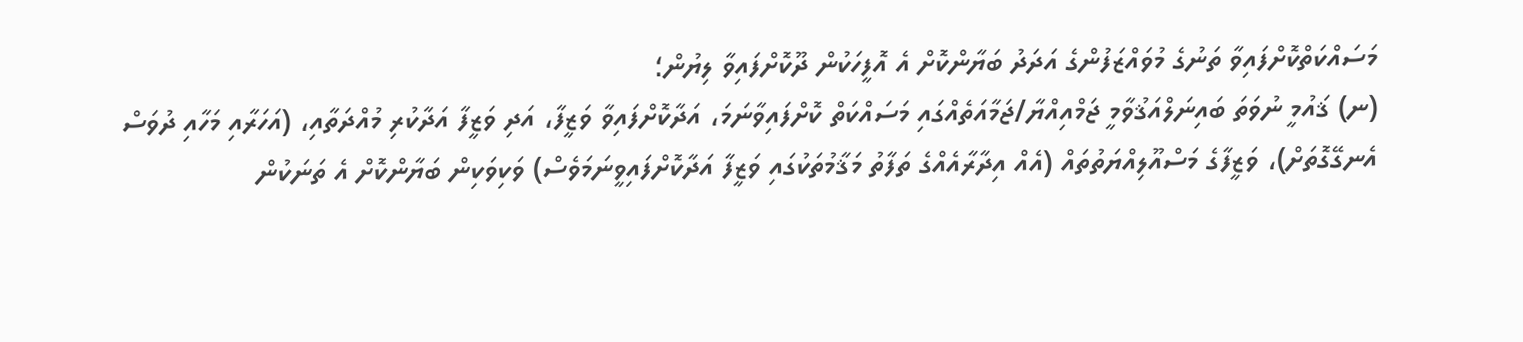މަސައްކަތްކޮށްފައިވާ ތަނުގެ މުވައްޒަފުންގެ އަދަދު ބަޔާންކޮށް އެ އޮފީހަކުން ދޫކޮށްފައިވާ ލިޔުން؛
(ނ) ޤައުމީ ނުވަތަ ބައިނަލްއަޤުވާމީ ޖަމްއިއްޔާ/ޖަމާއަތެއްގައި މަސައްކަތް ކޮށްފައިވާނަމަ، އަދާކޮށްފައިވާ ވަޒީފާ، އަދި ވަޒީފާ އަދާކުރި މުއްދަތާއި، (އަހަރާއި މަހާއި ދުވަސް އެނގޭގޮތަށް)، ވަޒީފާގެ މަސްއޫލިއްޔަތުތައް (އެއް އިދާރާއެއްގެ ތަފާތު މަޤާމުތަކުގައި ވަޒީފާ އަދާކޮށްފައިވީނަމަވެސް) ވަކިވަކިން ބަޔާންކޮށް އެ ތަނަކުން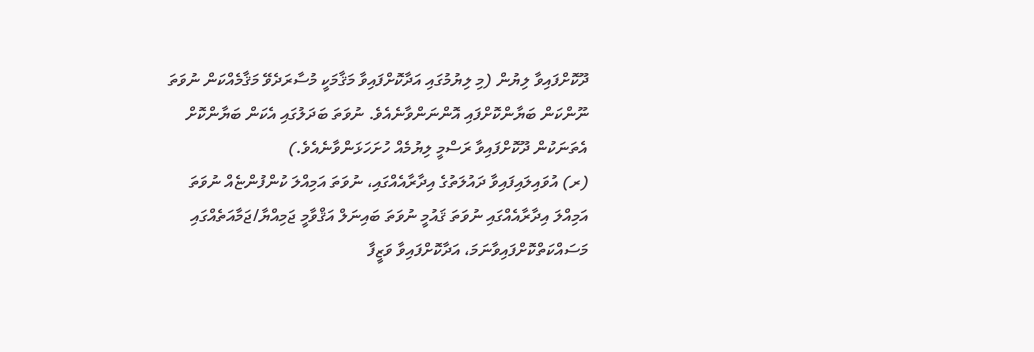ދޫކޮށްފައިވާ ލިޔުން (މި ލިޔުމުގައި އަދާކޮށްފައިވާ މަޤާމަކީ މުސާރަދެވޭ މަޤާމެއްކަން ނުވަތަ ނޫންކަން ބަޔާންކޮށްފައި އޮންނަންވާނެއެވެ. ނުވަތަ ބަދަލުގައި އެކަން ބަޔާންކޮށް އެތަނަކުން ދޫކޮށްފައިވާ ރަސްމީ ލިޔުމެއް ހުށަހަޅަންވާނެއެވެ.)
(ރ) އުވައިލައިފައިވާ ދައުލަތުގެ އިދާރާއެއްގައި، ނުވަތަ އަމިއްލަ ކުންފުންޏެއް ނުވަތަ އަމިއްލަ އިދާރާއެއްގައި ނުވަތަ ޤައުމީ ނުވަތަ ބައިނަލް އަޤްވާމީ ޖަމިއްޔާ/ޖަމާއަތެއްގައި މަސައްކަތްކޮށްފައިވާނަމަ، އަދާކޮށްފައިވާ ވަޒީފާ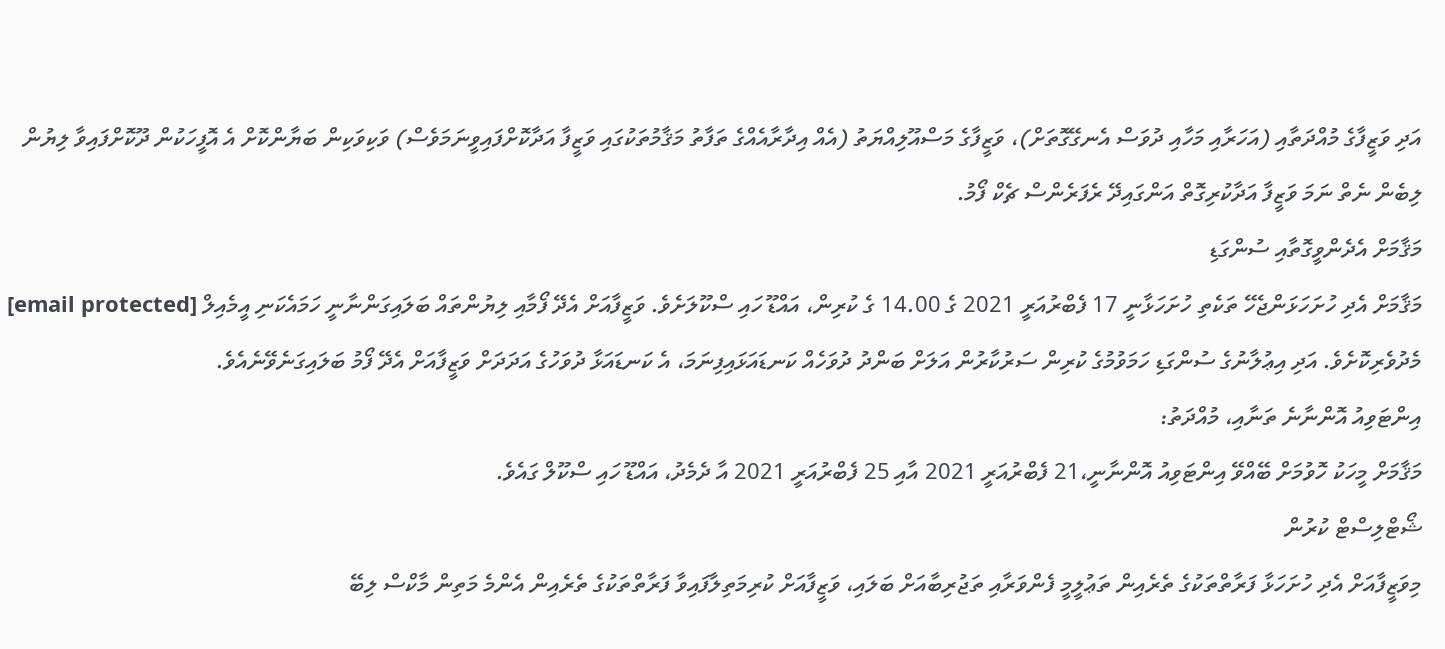އަދި ވަޒީފާގެ މުއްދަތާއި (އަހަރާއި މަހާއި ދުވަސް އެނގޭގޮތަށް)، ވަޒީފާގެ މަސްއޫލިއްޔަތު (އެއް އިދާރާއެއްގެ ތަފާތު މަޤާމުތަކުގައި ވަޒީފާ އަދާކޮށްފައިވީނަމަވެސް) ވަކިވަކިން ބަޔާންކޮށް އެ އޮފީހަކުން ދޫކޮށްފައިވާ ލިޔުން ލިބެން ނެތް ނަމަ ވަޒީފާ އަދާކުރިގޮތް އަންގައިދޭ ރެފަރެންސް ޗެކް ފޯމު.
މަޤާމަށް އެދެންވީގޮތާއި ސުންގަޑި
މަޤާމަށް އެދި ހުށަހަޅަންޖެހޭ ތަކެތި ހުށަހަޅާނީ 17 ފެބްރުއަރީ 2021 ގެ 14.00 ގެ ކުރިން، އައްޑޫ ހައި ސްކޫލަށެވެ. ވަޒީފާއަށް އެދޭ ފޯމާއި ލިޔުންތައް ބަލައިގަންނާނީ ހަމައެކަނި އީމެއިލް [email protected] މެދުވެރިކޮށެވެ. އަދި އިޢުލާނުގެ ސުންގަޑި ހަމަވުމުގެ ކުރިން ސަރުކާރުން އަލަށް ބަންދު ދުވަހެއް ކަނޑައަޅައިފިނަމަ، އެ ކަނޑައަޅާ ދުވަހުގެ އަދަދަށް ވަޒީފާއަށް އެދޭ ފޯމު ބަލައިގަނެވޭނެއެވެ.
އިންޓަވިއު އޮންނާނެ ތަނާއި، މުއްދަތު:
މަޤާމަށް މީހަކު ހޮވުމަށް ބޭއްވޭ އިންޓަވިއު އޮންނާނީ،21 ފެބްރުއަރީ 2021 އާއި 25 ފެބްރުއަރީ 2021 އާ ދެމެދު، އައްޑޫ ހައި ސްކޫލް ގައެވެ.
ޝޯޓްލިސްޓް ކުރުން
މިވަޒީފާއަށް އެދި ހުށަހަޅާ ފަރާތްތަކުގެ ތެރެއިން ތަޢުލީމީ ފެންވަރާއި ތަޖުރިބާއަށް ބަލައި، ވަޒީފާއަށް ކުރިމަތިލާފައިވާ ފަރާތްތަކުގެ ތެރެއިން އެންމެ މަތިން މާކްސް ލިބޭ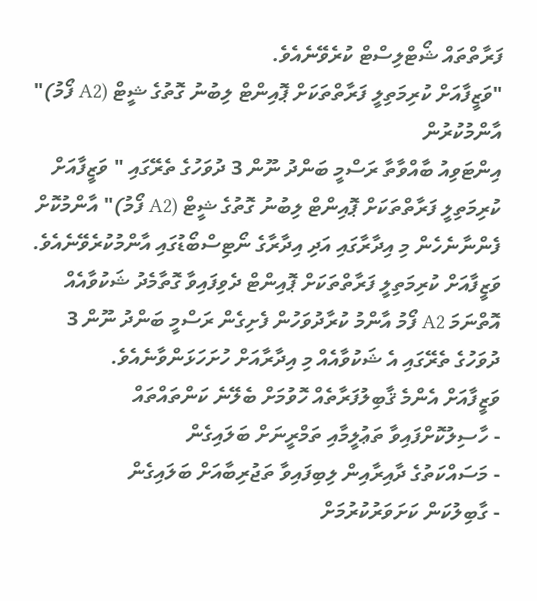ފަރާތްތައް ޝޯޓްލިސްޓް ކުރެވޭނެއެވެ.
"ވަޒީފާއަށް ކުރިމަތިލީ ފަރާތްތަކަށް ޕޮއިންޓް ލިބުނު ގޮތުގެ ޝީޓް (A2 ފޯމު)" އާންމުކުރުން
އިންޓަވިއު ބާއްވާތާ ރަސްމީ ބަންދު ނޫން 3 ދުވަހުގެ ތެރޭގައި " ވަޒީފާއަށް ކުރިމަތިލީ ފަރާތްތަކަށް ޕޮއިންޓް ލިބުނު ގޮތުގެ ޝީޓް (A2 ފޯމު)" އާންމުކޮށް ފެންނާނެހެން މި އިދާރާގައި އަދި އިދާރާގެ ނޯޓިސްބޯޑުގައި އާންމުކުރެވޭނެއެވެ. ވަޒީފާއަށް ކުރިމަތިލީ ފަރާތްތަކަށް ޕޮއިންޓް ދެވިފައިވާ ގޮތާމެދު ޝަކުވާއެއް އޮތްނަމަ A2 ފޯމު އާންމު ކުރާދުވަހުން ފެށިގެން ރަސްމީ ބަންދު ނޫން 3 ދުވަހުގެ ތެރޭގައި އެ ޝަކުވާއެއް މި އިދާރާއަށް ހުށަހަޅަންވާނެއެވެ.
ވަޒީފާއަށް އެންމެ ޤާބިލުފަރާތެއް ހޮވުމަށް ބެލޭނެ ކަންތައްތައް
- ހާސިލުކޮށްފައިވާ ތަޢުލީމާއި ތަމްރީނަށް ބަލައިގެން
- މަސައްކަތުގެ ދާއިރާއިން ލިބިފައިވާ ތަޖުރިބާއަށް ބަލައިގެން
- ގާބިލުކަން ކަށަވަރުކުރުމަށް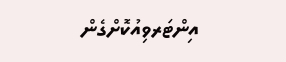އިންޓަރވިއުކޮށްގެން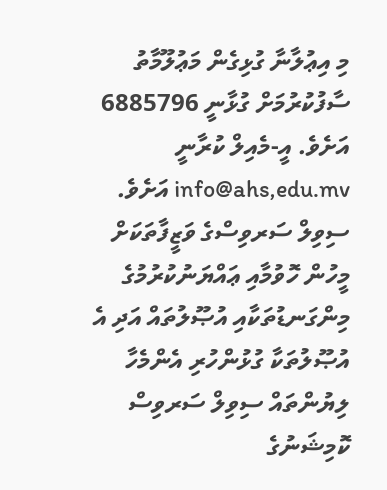މި އިޢުލާނާ ގުޅިގެން މަޢުލޫމާތު ސާފުކުރުމަށް ގުޅާނީ 6885796 އަށެވެ. އީ-މެއިލް ކުރާނީ info@ahs,edu.mv އަށެވެ. ސިވިލް ސަރވިސްގެ ވަޒީފާތަކަށް މީހުން ހޮވުމާއި ޢައްޔަނުކުރުމުގެ މިންގަނޑުތަކާއި އުޞޫލުތައް އަދި އެ އުޞޫލުތަކާ ގުޅުންހުރި އެންމެހާ ލިޔުންތައް ސިވިލް ސަރވިސް ކޮމިޝަނުގެ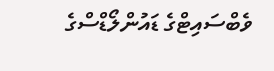ވެބްސައިޓްގެ ޑައުންލޯޑްސްގެ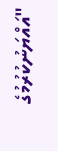"އައްޔަނުކުރުމުގެ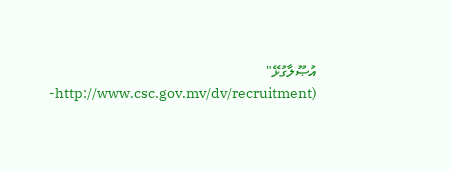އުޞޫލާގުޅޭ" (http://www.csc.gov.mv/dv/recruitment-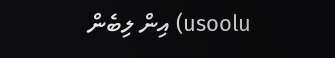usoolu) އިން ލިބެން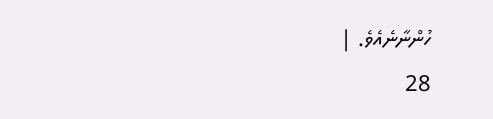ހުންނާނެއެވެ. |
28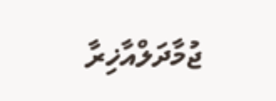ޖުމާދަލްއާޚިރާ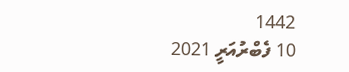1442
10 ފެބްރުއަރީ 2021